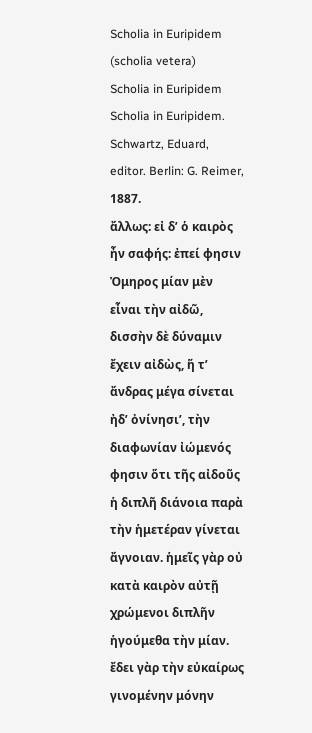Scholia in Euripidem (scholia vetera)
Scholia in Euripidem
Scholia in Euripidem. Schwartz, Eduard, editor. Berlin: G. Reimer, 1887.
ἄλλως: εἰ δ’ ὁ καιρὸς ἦν σαφής: ἐπεί φησιν Ὁμηρος μίαν μὲν εἶναι τὴν αἰδῶ, δισσὴν δὲ δύναμιν ἔχειν αἰδὼς, ἥ τ’ ἄνδρας μέγα σίνεται ἠδ’ ὀνίνησι’, τὴν διαφωνίαν ἰώμενός φησιν ὅτι τῆς αἰδοῦς ἡ διπλῆ διάνοια παρὰ τὴν ἡμετέραν γίνεται ἄγνοιαν. ἡμεῖς γὰρ οὐ κατὰ καιρὸν αὐτῇ χρώμενοι διπλῆν ἡγούμεθα τὴν μίαν. ἔδει γὰρ τὴν εὐκαίρως γινομένην μόνην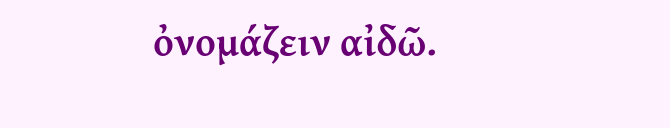ὀνομάζειν αἰδῶ.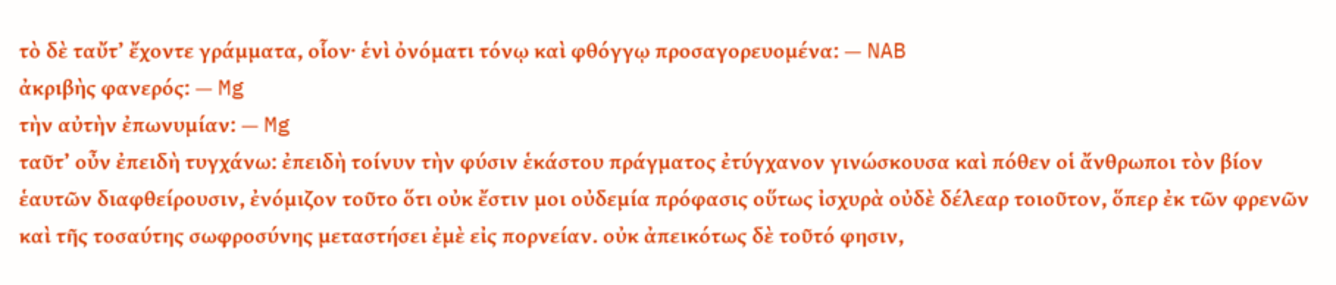τὸ δὲ ταὔτ’ ἔχοντε γράμματα, οἷον· ἑνὶ ὀνόματι τόνῳ καὶ φθόγγῳ προσαγορευομένα: — NAB
ἀκριβὴς φανερός: — Mg
τὴν αὐτὴν ἐπωνυμίαν: — Mg
ταῦτ’ οὖν ἐπειδὴ τυγχάνω: ἐπειδὴ τοίνυν τὴν φύσιν ἑκάστου πράγματος ἐτύγχανον γινώσκουσα καὶ πόθεν οἱ ἄνθρωποι τὸν βίον ἑαυτῶν διαφθείρουσιν, ἐνόμιζον τοῦτο ὅτι οὐκ ἔστιν μοι οὐδεμία πρόφασις οὕτως ἰσχυρὰ οὐδὲ δέλεαρ τοιοῦτον, ὅπερ ἐκ τῶν φρενῶν καὶ τῆς τοσαύτης σωφροσύνης μεταστήσει ἐμὲ εἰς πορνείαν. οὐκ ἀπεικότως δὲ τοῦτό φησιν,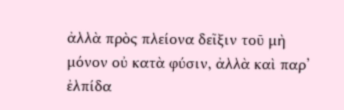ἀλλὰ πρὸς πλείονα δεῖξιν τοῦ μὴ μόνον οὐ κατὰ φύσιν, ἀλλὰ καὶ παρ’ ἐλπίδα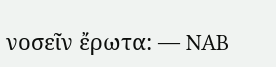νοσεῖν ἔρωτα: — NAB